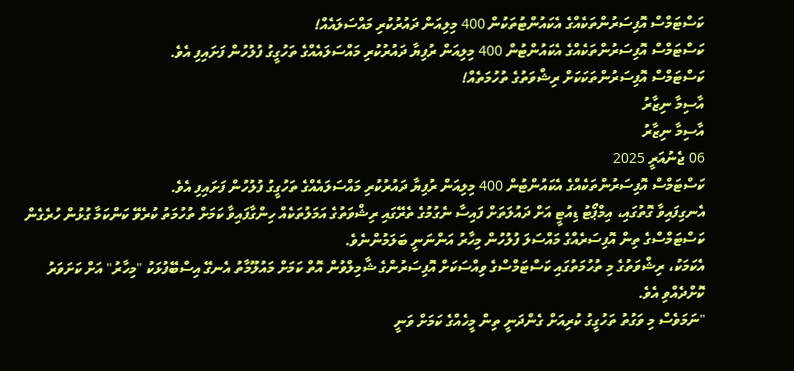ކަސްޓަމްސް އޮފިސަރުންތަކެއްގެ އެކައުންޓުތަކުން 400 މިލިއަން ދައުރުކުރި މައްސަލައެއް!
ކަސްޓަމްސް އޮފިސަރުންތަކެއްގެ އެކައުންޓުން 400 މިލިއަން ރުފިޔާ ދައުރުކުރި މައްސަލައެއްގެ ތަހުގީގު ފުލުހުން ފަށައިފި އެވެ.
ކަސްޓަމްސް އޮފިސަރުންތަކަކަށް ރިޝްވަތުގެ ތުހުމަތެއް!
އާސިމާ ނިޒާރު
އާސިމާ ނިޒާރު
06 ޖެނުއަރީ 2025
ކަސްޓަމްސް އޮފިސަރުންތަކެއްގެ އެކައުންޓުން 400 މިލިއަން ރުފިޔާ ދައުރުކުރި މައްސަލައެއްގެ ތަހުގީގު ފުލުހުން ފަށައިފި އެވެ.
އެނގިފައިވާ ގޮތުގައި، އިމްޕޯޓު ޑިއުޓީ އަށް ދައުލަތަށް ފައިސާ ނެގުމުގެ ތެރޭގައި ރިޝްވަތުގެ އަމަލުތަކެއް ހިންގާފައިވާ ކަމަށް ތުހުމަތު ކުރެވޭ ކަންކަމާ ގުޅުން ހުރެގެން ކަސްޓަމްސްގެ ތިން އޮފިސަރެއްގެ މައްސަލަ ފުލުހުން މިހާރު އަންނަނީ ބަލަމުންނެވެ.
އެކަމަކު، ރިޝްވަތުގެ މި ތުހުމަތުގައި ކަސްޓަމްސްގެ ވިއްސަކަށް އޮފިސަރުންގެ ޝާމިލްވުން އޮތް ކަމަށް މައުލޫމާތު އެނގޭ އިސްބޭފުޅަކު "މިހާރު" އަށް ކަށަވަރު ކޮށްދެއްވި އެވެ.
"ނަމަވެސް މި ވަގުތު ތަހުގީގު ކުރިއަށް ގެންދަނީ ތިން މީހެއްގެ ކަމަށް ވަނީ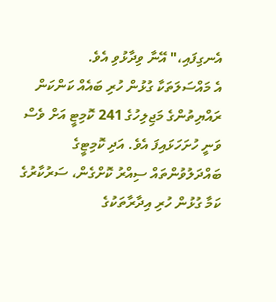އެނގިފައި،" އޭނާ ވިދާޅުވި އެވެ.
އެ މައްސަލަތަކާ ގުޅުން ހުރި ބައެއް ކަންކަން ރައްޔިތުންގެ މަޖިލިހުގެ 241 ކޮމިޓީ އަށް ވެސް ވަނީ ހުށަހަޅައިފަ އެވެ. އަދި ކޮމިޓީގެ ބައްދަލުވުންތައް ސިއްރު ކޮށްގެން، ސަރުކާރުގެ ކަމާ ގުޅުން ހުރި އިދާރާތަކުގެ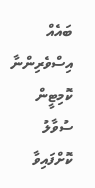ބައެއް އިސްވެރިންނާ ކޮމިޓީން ސުވާލު ކޮށްފައިވާ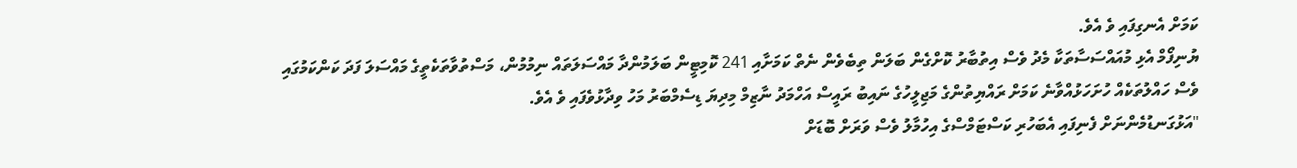ކަމަށް އެނގިފައި ވެ އެވެ.
ޔުނިފޯމް އެޅި މުއައްސަސާތަކާ މެދު ވެސް އިތުބާރު ކޮށްގެން ބަލަން ތިބެވެން ނެތް ކަމަށާއި 241 ކޮމިޓީން ބަލަމުންދާ މައްސަލަތައް ނިމުމުން، މަސްތުވާތަކެތީގެ މައްސަލަ ފަދަ ކަންކަމުގައި ވެސް ހައްލުތަކެއް ހުށަހަޅުއްވާނެ ކަމަށް ރައްޔިތުންގެ މަޖިލީހުގެ ނައިބު ރައީސް އަހްމަދު ނާޒިމް މިދިޔަ ޑިސެމްބަރު މަހު ވިދާޅުވެފައި ވެ އެވެ.
"އަޅުގަނޑުމެންނަށް ފެނިފައި އެބަހުރި ކަސްޓަމްސްގެ އިހުމާލު ވެސް ވަރަށް ބޮޑަށް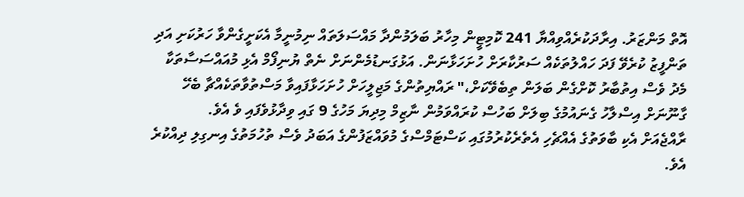އޮތް މަންޒަރު. އިރާދަކުރެއްވިއްޔާ 241 ކޮމިޓީން މިހާރު ބަލަމުންދާ މައްސަލަތައް ނިމުނީމާ އެކަށީގެންވާ ހަރުކަށި އަދި ތަންފީޒު ކުރެވޭ ފަދަ ހައްލުތަކެއް ސަރުކާރަށް ހުށަހަޅާނަން. އަޅުގަނޑުމެންނަށް ނެތް ޔުނިފޯމް އެޅި މުއައްސަސާތަކާ މެދު ވެސް އިތުބާރު ކޮށްގެން ބަލަން ތިބެވޭކަށް،" ރައްޔިތުންގެ މަޖިލީހަށް ހުށަހަޅާފައިވާ މަސްތުވާތަކެއްޗާ ބެހޭ ގާނޫނަށް އިސްލާހު ގެނައުމުގެ ބިލަށް ބަހުސް ކުރައްވަމުން ނާޒިމް މިދިޔަ މަހުގެ 9 ގައި ވިދާޅުވެފައި ވެ އެވެ.
ރާއްޖެއަށް އެކި ބާވަތުގެ އެއްޗެހި އެތެރެކުރުމުގައި ކަސްޓަމްސްގެ މުވައްޒަފުންގެ އަބަދު ވެސް ތުހުމަތުގެ އިނގިލި ދިއްކުރެ އެވެ.